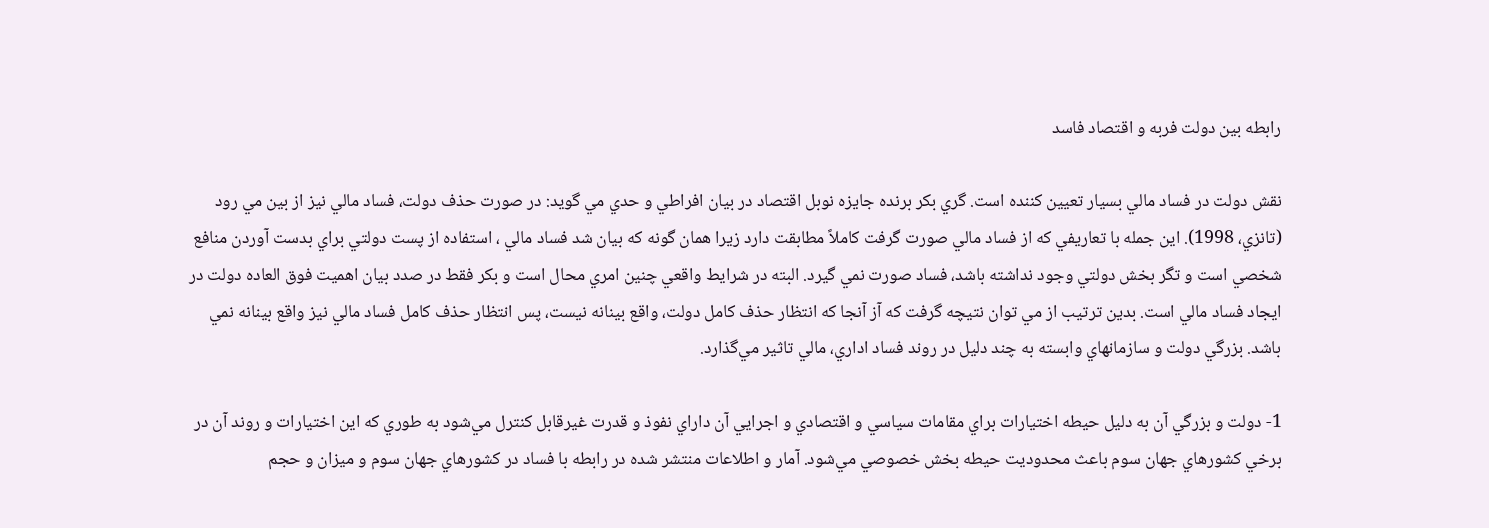رابطه بین دولت فربه و اقتصاد فاسد

نقش دولت در فساد مالي بسيار تعيين کننده است. گري بکر برنده جايزه نوبل اقتصاد در بيان افراطي و حدي مي گويد: در صورت حذف دولت، فساد مالي نيز از بين مي رود (تانزي، 1998). اين جمله با تعاريفي که از فساد مالي صورت گرفت کاملاً مطابقت دارد زيرا همان گونه که بيان شد فساد مالي ، استفاده از پست دولتي براي بدست آوردن منافع شخصي است و تگر بخش دولتي وجود نداشته باشد، فساد صورت نمي گيرد. البته در شرايط واقعي چنين امري محال است و بکر فقط در صدد بيان اهميت فوق العاده دولت در ايجاد فساد مالي است. بدين ترتيب از مي توان نتيچه گرفت که آز آنجا که انتظار حذف کامل دولت، واقع بينانه نيست، پس انتظار حذف کامل فساد مالي نيز واقع بينانه نمي باشد. بزرگي دولت و سازمانهاي وابسته به چند دليل در روند فساد اداري، مالي تاثير مي‌گذارد.

1- دولت و بزرگي آن به دليل حيطه اختيارات براي مقامات سياسي و اقتصادي و اجرايي آن داراي نفوذ و قدرت غيرقابل كنترل مي‌شود به طوري كه اين اختيارات و روند آن در برخي كشورهاي جهان سوم باعث محدوديت حيطه بخش خصوصي مي‌شود. آمار و اطلاعات منتشر شده در رابطه با فساد در كشورهاي جهان سوم و ميزان و حجم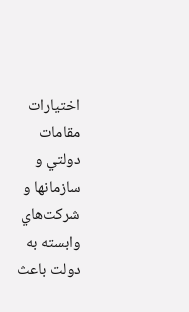اختيارات مقامات دولتي و سازمانها و شركت‌هاي وابسته به دولت باعث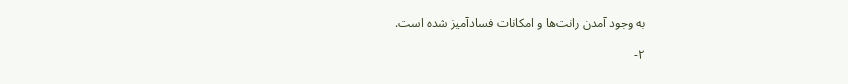به وجود آمدن رانت‌ها و امكانات فسادآميز شده است.

۲-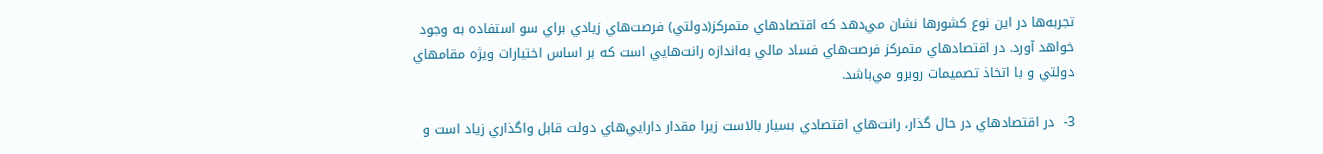تجربه‌ها در اين نوع كشورها نشان مي‌دهد كه اقتصادهاي متمركز(دولتي) فرصت‌هاي زيادي براي سو استفاده به وجود خواهد آورد. در اقتصادهاي متمركز فرصت‌هاي فساد مالي به‌اندازه رانت‌هايي است كه بر اساس اختيارات ويژه مقامهاي دولتي و با اتخاذ تصميمات روبرو مي‌باشد.

3-  در اقتصادهاي در حال گذار، رانت‌هاي اقتصادي بسيار بالاست زيرا مقدار دارايي‌هاي دولت قابل واگذاري زياد است و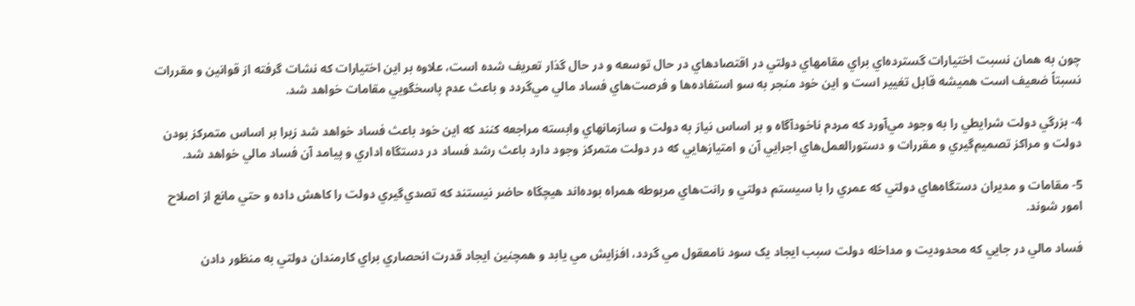چون به همان نسبت اختيارات گسترده‌اي براي مقامهاي دولتي در اقتصادهاي در حال توسعه و در حال گذار تعريف شده است، علا‌وه بر اين اختيارات كه نشات گرفته از قوانين و مقررات نسبتاً ضعيف است هميشه قابل تغيير است و اين خود منجر به سو استفاده‌ها و فرصت‌هاي فساد مالي مي‌گردد و باعث عدم پاسخگويي مقامات خواهد شد.

4- بزرگي دولت شرايطي را به وجود مي‌آورد كه مردم ناخودآگاه و بر اساس نياز به دولت و سازمانهاي وابسته مراجعه كنند كه اين خود باعث فساد خواهد شد زيرا بر اساس متمركز بودن دولت و مراكز تصميم‌گيري و مقررات و دستورالعمل‌هاي اجرايي آن و امتيازهايي كه در دولت متمركز وجود دارد باعث رشد فساد در دستگاه اداري و پيامد آن فساد مالي خواهد شد.

5- مقامات و مديران دستگاه‌هاي دولتي كه عمري را با سيستم دولتي و رانت‌هاي مربوطه همراه بوده‌اند هيچگاه حاضر نيستند كه تصدي‌گيري دولت را كاهش داده و حتي مانع از اصلاح امور شوند.

فساد مالي در جايي که محدوديت و مداخله دولت سبب ايجاد يک سود نامعقول مي گردد، افزايش مي يابد و همچنين ايجاد قدرت انحصاري براي کارمندان دولتي به منظور دادن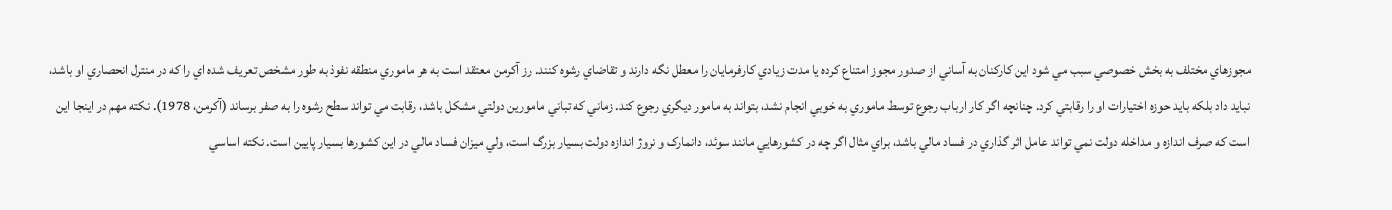مجوزهاي مختلف به بخش خصوصي سبب مي شود اين کارکنان به آساني از صدور مجوز امتناع کرده يا مدت زيادي کارفرمايان را معطل نگه دارند و تقاضاي رشوه کنند. رز آکرمن معتقد است به هر ماموري منطقه نفوذ به طور مشخص تعريف شده اي را که در منترل انحصاري او باشد، نبايد داد بلکه بايد حوزه اختيارات او را رقابتي کرد. چنانچه اگر کار ارباب رجوع توسط ماموري به خوبي انجام نشد، بتواند به مامور ديگري رجوع کند. زماني که تباني مامورين دولتي مشکل باشد، رقابت مي تواند سطح رشوه را به صفر برساند (آکرمن، 1978). نکته مهم در اينجا اين است که صرف اندازه و مداخله دولت نمي تواند عامل اثر گذاري در فساد مالي باشد، براي مثال اگر چه در کشورهايي مانند سوئد، دانمارک و نروژ اندازه دولت بسيار بزرگ است، ولي ميزان فساد مالي در اين کشورها بسيار پايين است. نکته اساسي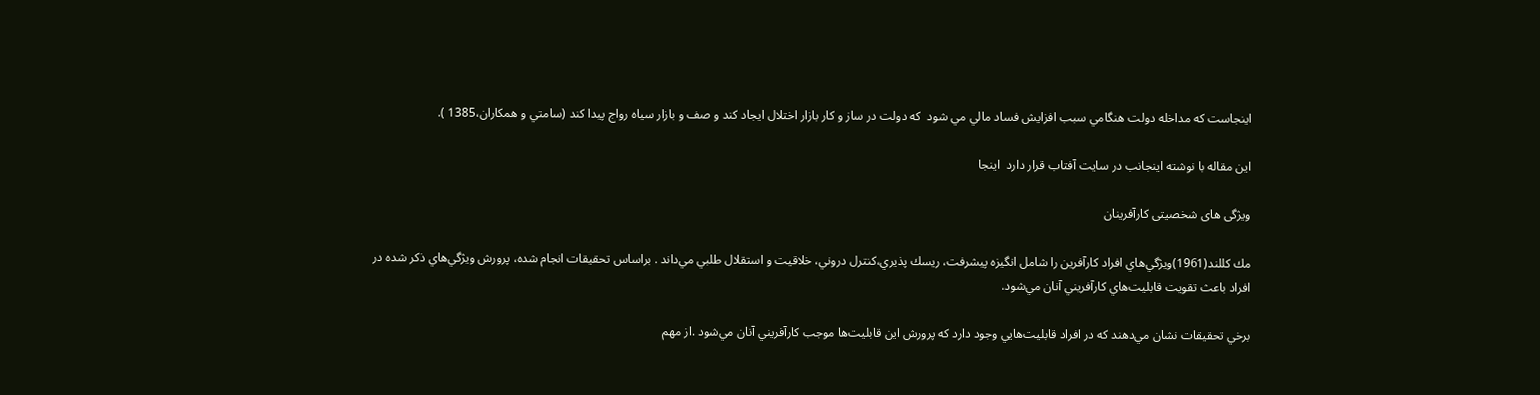اينجاست که مداخله دولت هنگامي سبب افزايش فساد مالي مي شود  که دولت در ساز و کار بازار اختلال ايجاد کند و صف و بازار سياه رواج پيدا کند (سامتي و همکاران،1385 ).

این مقاله با نوشته اینجانب در سایت آفتاب قرار دارد  اینجا

ویژگی های شخصیتی کارآفرینان

مك كللند(1961)ويژگي‌هاي افراد كارآفرين را شامل انگيزه پيشرفت، ريسك پذيري،كنترل دروني، خلاقيت و استقلال طلبي مي‌داند . براساس تحقيقات انجام شده، پرورش ويژگي‌هاي ذكر شده در افراد باعث تقويت قابليت‌هاي كارآفريني آنان مي‌شود.

برخي تحقيقات نشان مي‌دهند كه در افراد قابليت‌هايي وجود دارد كه پرورش اين قابليت‌ها موجب كارآفريني آنان مي‌شود .از مهم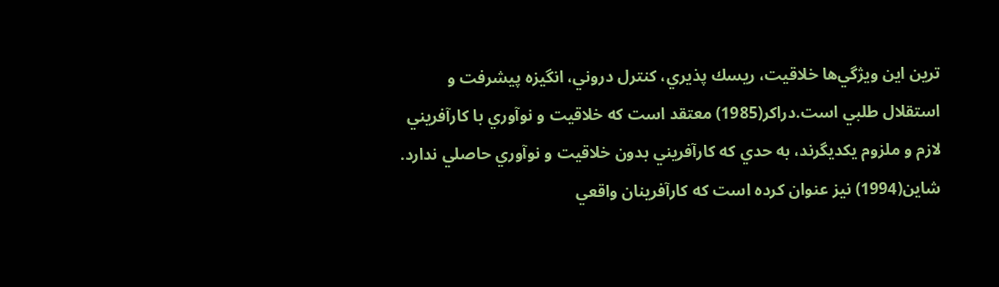ترين اين ويژگي‌ها خلاقيت، ريسك پذيري، كنترل دروني، انگيزه پيشرفت و استقلال طلبي است.دراكر(1985) معتقد است كه خلاقيت و نوآوري با كارآفريني لازم و ملزوم يكديگرند، به حدي كه كارآفريني بدون خلاقيت و نوآوري حاصلي ندارد. شاين(1994) نيز عنوان كرده است كه كارآفرينان واقعي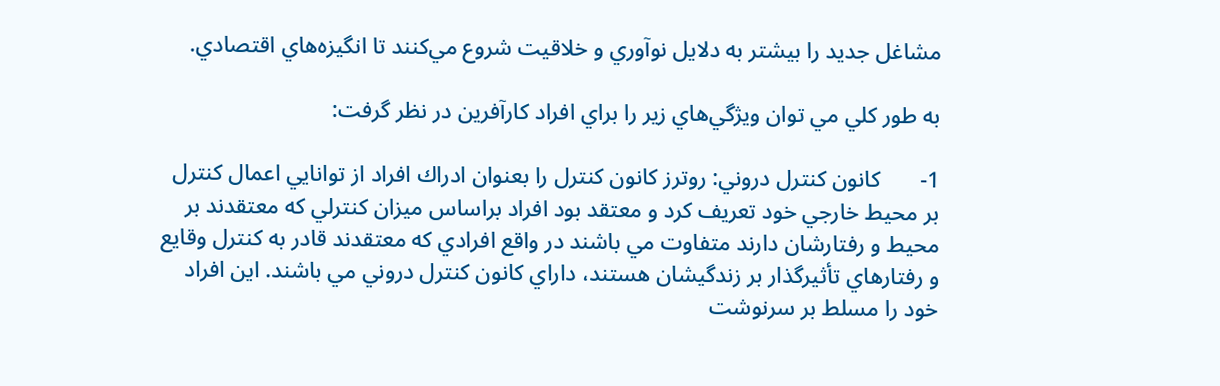مشاغل جديد را بيشتر به دلايل نوآوري و خلاقيت شروع مي‌كنند تا انگيز‌ه‌هاي اقتصادي.

به طور كلي مي توان ويژگي‌هاي زير را براي افراد كارآفرين در نظر گرفت:

1-       كانون كنترل دروني: روترز كانون كنترل را بعنوان ادراك افراد از توانايي اعمال كنترل بر محيط خارجي خود تعريف كرد و معتقد بود افراد براساس ميزان کنترلي که معتقدند بر محيط و رفتارشان دارند متفاوت مي باشند در واقع افرادي كه معتقدند قادر به كنترل وقايع و رفتارهاي تأثيرگذار بر زندگيشان هستند، داراي كانون كنترل دروني مي باشند. اين افراد خود را مسلط بر سرنوشت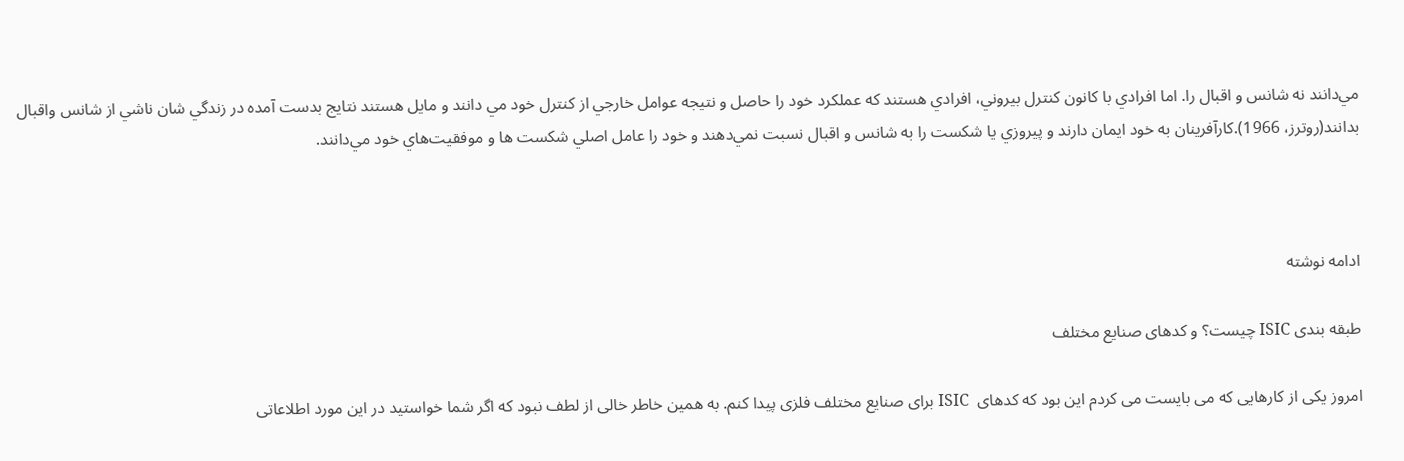مي‌دانند نه شانس و اقبال را. اما افرادي با كانون كنترل بيروني، افرادي هستند كه عملكرد خود را حاصل و نتيجه عوامل خارجي از كنترل خود مي دانند و مايل هستند نتايج بدست آمده در زندگي شان ناشي از شانس واقبال بدانند(روترز، 1966).كارآفرينان به خود ايمان دارند و پيروزي يا شكست را به شانس و اقبال نسبت نمي‌دهند و خود را عامل اصلي شكست ها و موفقيت‌هاي خود مي‌دانند.



ادامه نوشته

طبقه بندی ISIC چیست؟ و کدهای صنایع مختلف

امروز یکی از کارهایی که می بایست می کردم این بود که کدهای  ISIC برای صنایع مختلف فلزی پیدا کنم. به همین خاطر خالی از لطف نبود که اگر شما خواستید در این مورد اطلاعاتی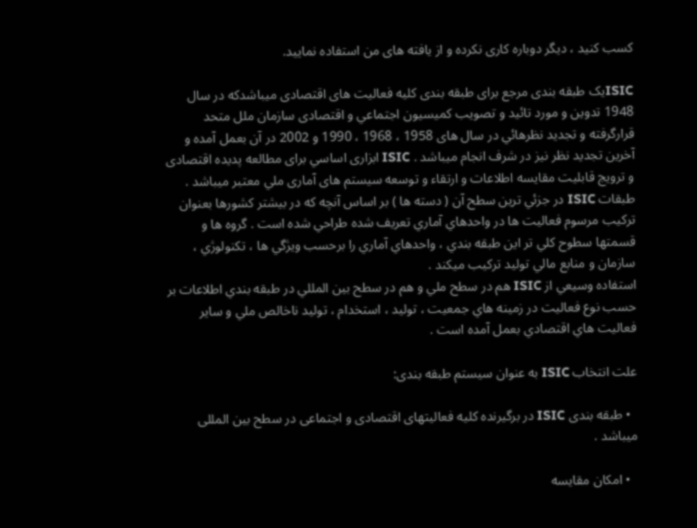کسب کنید ، دیگر دوباره کاری نکرده و از یافته های من استفاده نمایید.

ISICیک طبقه بندی مرجع برای طبقه بندی کليه فعاليت های اقتصادی ميباشدکه در سال 1948 تدوين و مورد تائيد و تصويب کميسيون اجتماعي و اقتصادی سازمان ملل متحد قرارگرفته و تجديد نظرهائي در سال های 1958 ، 1968 ، 1990 و 2002 در آن بعمل آمده و آخرين تجديد نظر نيز در شرف انجام ميباشد . ISIC ابزاری اساسي برای مطالعه پديده اقتصادی و ترويج قابليت مقايسه اطلاعات و ارتقاء و توسعه سيستم های آماری ملي معتبر ميباشد .
طبقات ISIC در جزئي ترين سطح آن ( دسته ها ) بر اساس آنچه كه در بيشتر كشورها بعنوان تركيب مرسوم فعاليت ها در واحدهاي آماري تعريف شده طراحي شده است . گروه ها و قسمتها سطوح كلي تر اين طبقه بندي ، واحدهاي آماري را برحسب ويژگي ها ، تكنولوژي ، سازمان و منابع مالي توليد تركيب ميكند .
استفاده وسيعي از ISIC هم در سطح ملي و هم در سطح بين المللي در طبقه بندي اطلاعات بر حسب نوع فعاليت در زمينه هاي جمعيت ، توليد ، استخدام ، توليد ناخالص ملي و ساير فعاليت هاي اقتصادي بعمل آمده است .

علت انتخاب ISIC به عنوان سیستم طبقه بندی:

  • طبقه بندی ISIC در برگیرنده کلیه فعالیتهای اقتصادی و اجتماعی در سطح بین المللی میباشد .

  • امکان مقایسه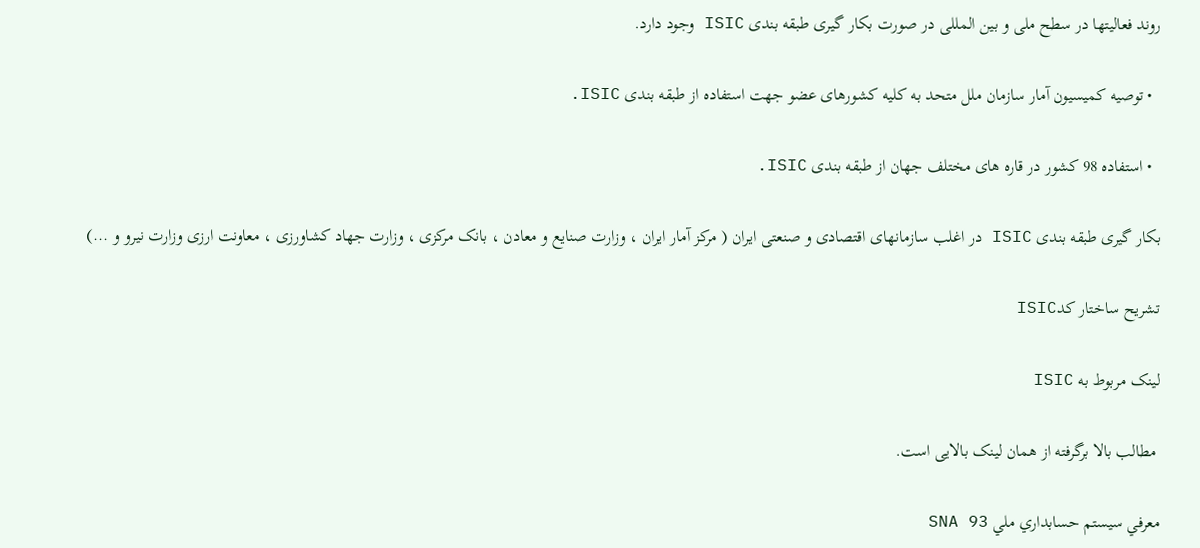روند فعالیتها در سطح ملی و بین المللی در صورت بکار گیری طبقه بندی ISIC وجود دارد.

  • توصیه کمیسیون آمار سازمان ملل متحد به کلیه کشورهای عضو جهت استفاده از طبقه بندی ISIC.

  • استفاده 98 کشور در قاره های مختلف جهان از طبقه بندی ISIC.

بکار گیری طبقه بندی ISIC در اغلب سازمانهای اقتصادی و صنعتی ایران ( مرکز آمار ایران ، وزارت صنایع و معادن ، بانک مرکزی ، وزارت جهاد کشاورزی ، معاونت ارزی وزارت نیرو و ...)

تشریح ساختار کدISIC

لینک مربوط به ISIC

 مطالب بالا برگرفته از همان لینک بالایی است.

معرفي سيستم حسابداري ملي SNA 93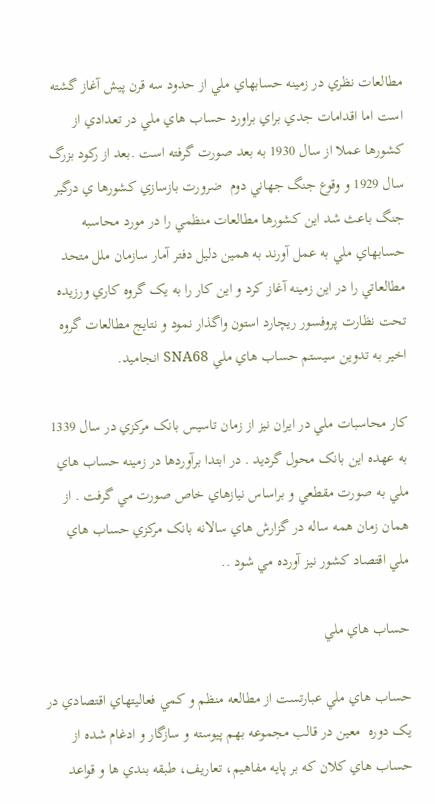مطالعات نظري در زمينه حسابهاي ملي از حدود سه قرن پيش آغاز گشته است اما اقدامات جدي براي براورد حساب هاي ملي در تعدادي از کشورها عملا از سال 1930 به بعد صورت گرفته است .بعد از رکود بزرگ سال 1929 و وقوع جنگ جهاني دوم  ضرورت بازسازي کشورها ي درگير جنگ باعث شد اين کشورها مطالعات منظمي را در مورد محاسبه حسابهاي ملي به عمل آورند به همين دليل دفتر آمار سازمان ملل متحد مطالعاتي را در اين زمينه آغاز کرد و اين کار را به يک گروه کاري ورزيده تحت نظارت پروفسور ريچارد استون واگذار نمود و نتايج مطالعات گروه اخير به تدوين سيستم حساب هاي ملي SNA68 انجاميد.

کار محاسبات ملي در ايران نيز از زمان تاسيس بانک مرکزي در سال 1339 به عهده اين بانک محول گرديد . در ابتدا برآوردها در زمينه حساب هاي ملي به صورت مقطعي و براساس نيازهاي خاص صورت مي گرفت . از همان زمان همه ساله در گزارش هاي سالانه بانک مرکزي حساب هاي ملي اقتصاد کشور نيز آورده مي شود ..

حساب هاي ملي

حساب هاي ملي عبارتست از مطالعه منظم و کمي فعاليتهاي اقتصادي در يک دوره  معين در قالب مجموعه بهم پيوسته و سازگار و ادغام شده از حساب هاي کلان که بر پايه مفاهيم، تعاريف، طبقه بندي ها و قواعد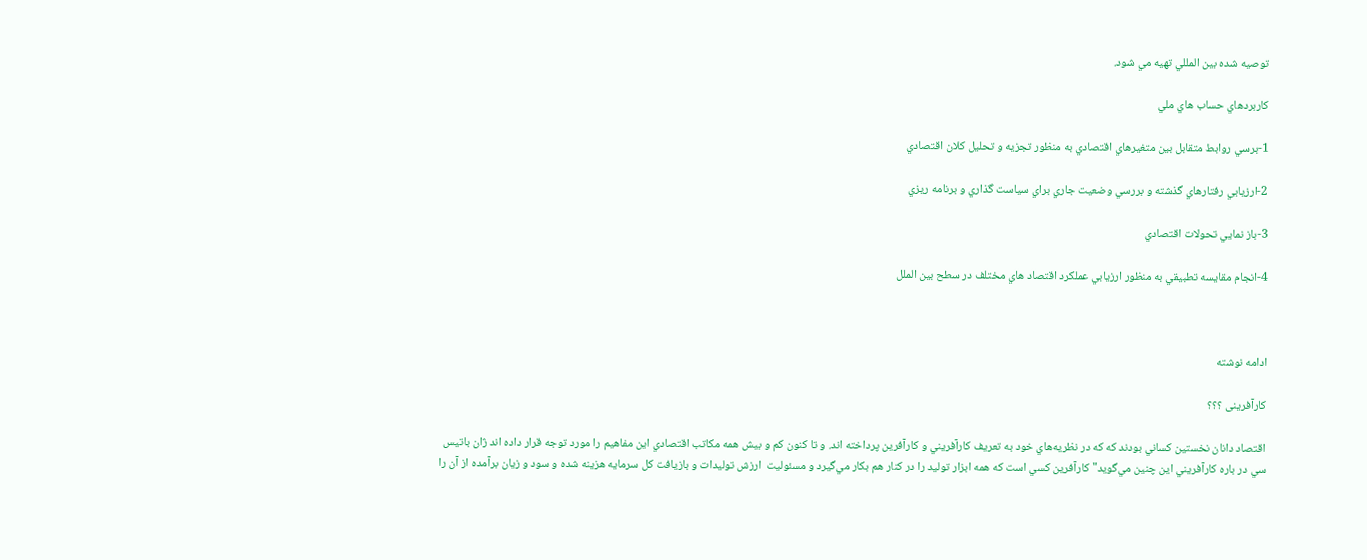توصيه شده بين المللي تهيه مي شود.

کاربردهاي حساب هاي ملي

1-برسي روابط متقابل بين متغيرهاي اقتصادي به منظور تجزيه و تحليل کلان اقتصادي

2-ارزيابي رفتارهاي گذشته و بررسي وضعيت جاري براي سياست گذاري و برنامه ريزي

3-باز نمايي تحولات اقتصادي

4-انجام مقايسه تطبيقي به منظور ارزيابي عملکرد اقتصاد هاي مختلف در سطح بين الملل



ادامه نوشته

کارآفرینی ؟؟؟

اقتصاد دانان نخستين كساني بودند كه كه در نظريه‌هاي خود به تعريف كارآفريني و كارآفرين پرداخته اند. و تا كنون كم و بيش همه مكاتب اقتصادي اين مفاهيم را مورد توجه قرار داده اند ژان باتيس سي در باره كارآفريني اين چنين مي‌گويد" كارآفرين كسي است كه همه ابزار توليد را در كنار هم بكار مي‌گيرد و مسئوليت  ارزش توليدات و بازيافت كل سرمايه هزينه شده و سود و زيان برآمده از آن را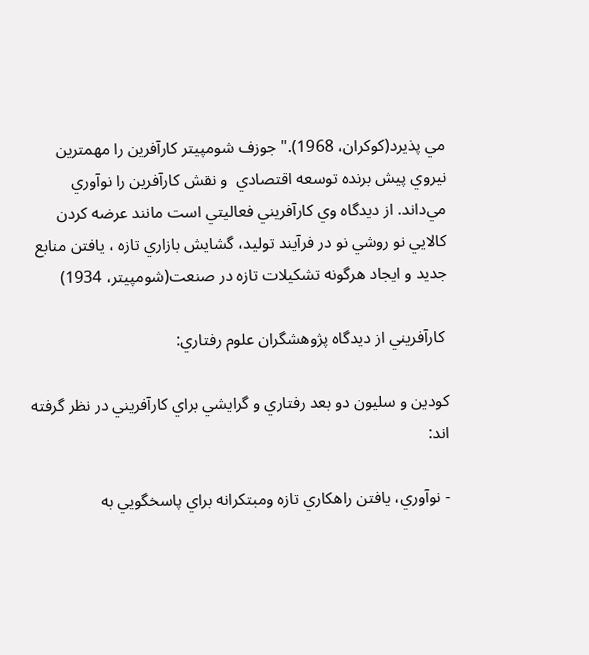مي پذيرد(كوكران، 1968)." جوزف شومپيتر كارآفرين را مهمترين نيروي پيش برنده توسعه اقتصادي  و نقش كارآفرين را نوآوري مي‌داند. از ديدگاه وي کارآفريني فعاليتي است مانند عرضه کردن کالايي نو روشي نو در فرآيند توليد، گشايش بازاري تازه ، يافتن منابع جديد و ايجاد هرگونه تشکيلات تازه در صنعت(شومپيتر، 1934)

 کارآفريني از ديدگاه پژوهشگران علوم رفتاري:

کودين و سليون دو بعد رفتاري و گرايشي براي کارآفريني در نظر گرفته اند:

- نوآوري، يافتن راهکاري تازه ومبتکرانه براي پاسخگويي به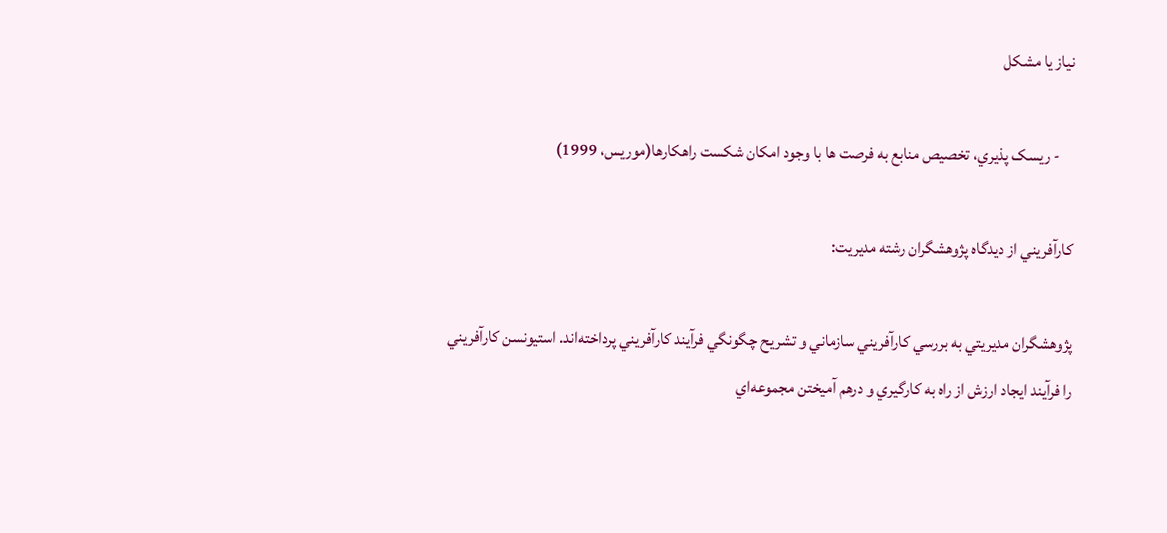نياز يا مشکل

    - ريسک پذيري، تخصيص منابع به فرصت ها با وجود امکان شکست راهکارها(موريس، 1999)

کارآفريني از ديدگاه پژوهشگران رشته مديريت:

پژوهشگران مديريتي به بررسي کارآفريني سازماني و تشريح چگونگي فرآيند کارآفريني پرداخته‌اند. استيونسن کارآفريني را فرآيند ايجاد ارزش از راه به کارگيري و درهم آميختن مجموعه‌اي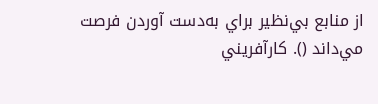از منابع بي‌نظير براي به‌دست آوردن فرصت مي‌داند (). کارآفريني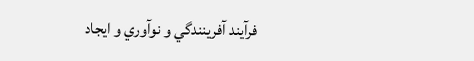فرآيند آفرينندگي و نوآوري و ايجاد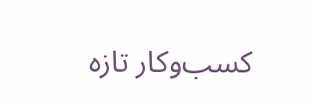کسب‌وکار تازه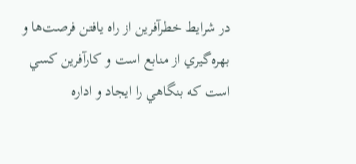در شرايط خطرآفرين از راه يافتن فرصت‌ها و بهره‌گيري از منابع است و کارآفرين کسي است که بنگاهي را ايجاد و اداره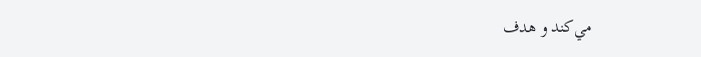مي‌کند و هدف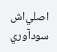اصلي‌اش سودآوري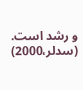و رشد است. (سدلر،2000)